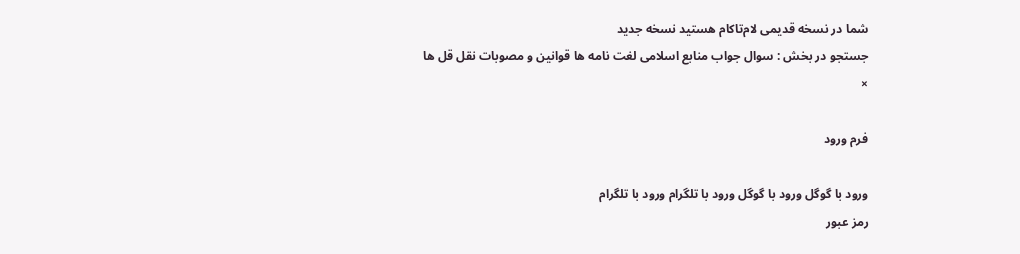شما در نسخه قدیمی لام‌تا‌کام هستید نسخه جدید
جستجو در بخش : سوال جواب منابع اسلامی لغت نامه ها قوانین و مصوبات نقل قل ها
×

فرم ورود

ورود با گوگل ورود با گوگل ورود با تلگرام ورود با تلگرام
رمز عبور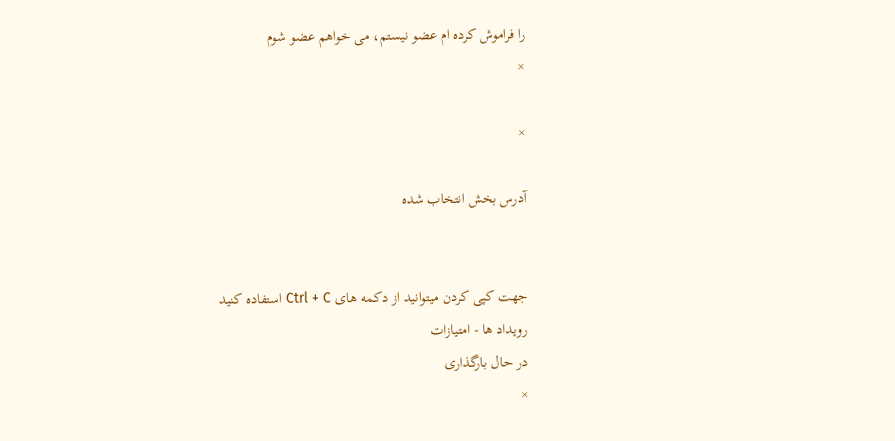را فراموش کرده ام عضو نیستم، می خواهم عضو شوم
×

×

آدرس بخش انتخاب شده


جهت کپی کردن میتوانید از دکمه های Ctrl + C استفاده کنید
رویداد ها - امتیازات
در حال بارگذاری
×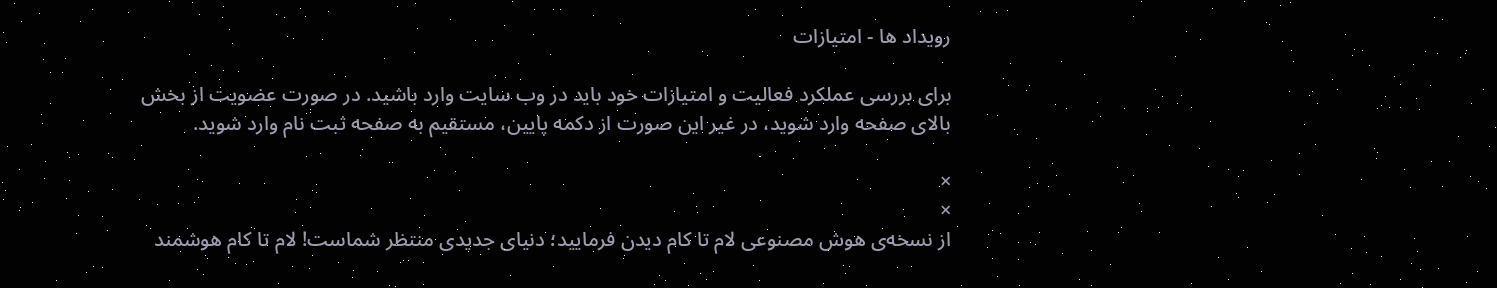رویداد ها - امتیازات

برای بررسی عملکرد فعالیت و امتیازات خود باید در وب سایت وارد باشید. در صورت عضویت از بخش بالای صفحه وارد شوید، در غیر این صورت از دکمه پایین، مستقیم به صفحه ثبت نام وارد شوید.

×
×
از نسخه‌ی هوش مصنوعی لام تا کام دیدن فرمایید؛ دنیای جدیدی منتظر شماست! لام تا کام هوشمند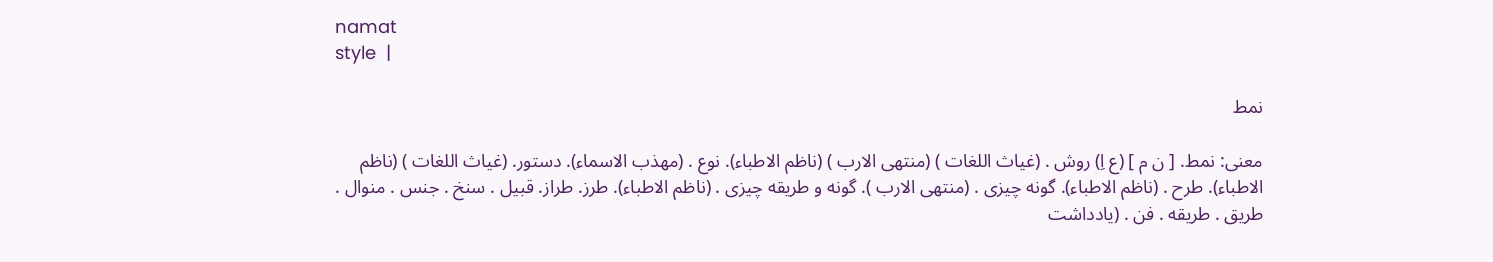namat
style  |

نمط

معنی: نمط. [ ن م ] (ع اِ) روش . (غیاث اللغات ) (منتهی الارب ) (ناظم الاطباء). نوع . (مهذب الاسماء). دستور. (غیاث اللغات ) (ناظم الاطباء). طرح . (ناظم الاطباء). گونه چیزی . (منتهی الارب ). گونه و طریقه چیزی . (ناظم الاطباء). طرز. طراز. قبیل . سنخ . جنس . منوال . طریق . طریقه . فن . (یادداشت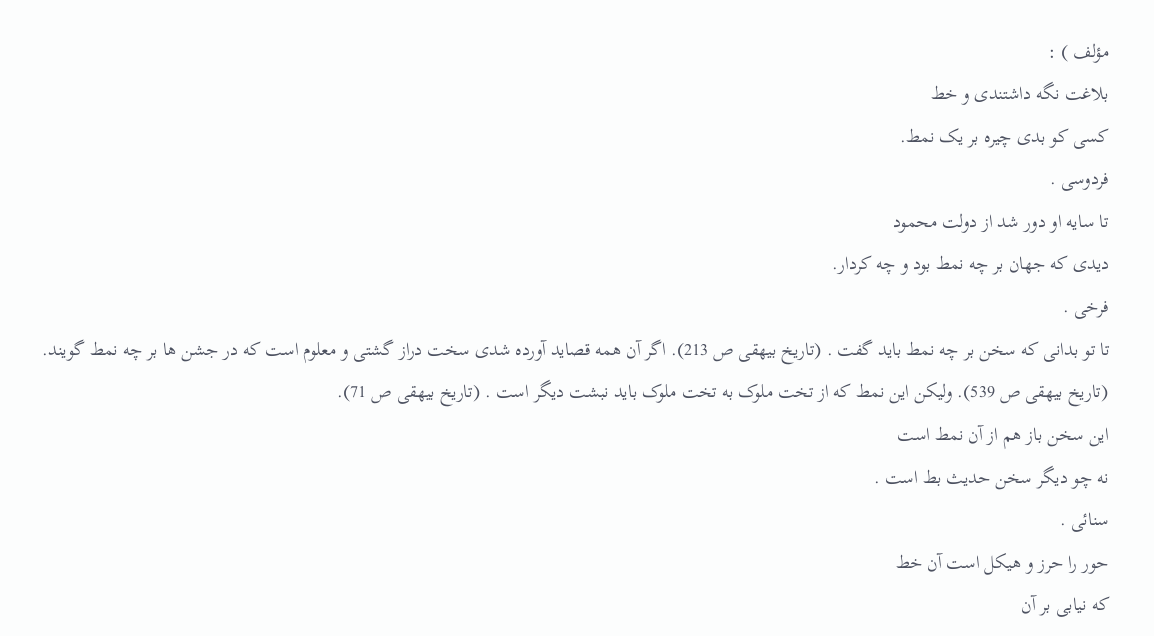مؤلف ) :
بلاغت نگه داشتندی و خط
کسی کو بدی چیره بر یک نمط.
فردوسی .
تا سایه او دور شد از دولت محمود
دیدی که جهان بر چه نمط بود و چه کردار.
فرخی .
تا تو بدانی که سخن بر چه نمط باید گفت . (تاریخ بیهقی ص 213). اگر آن همه قصاید آورده شدی سخت دراز گشتی و معلوم است که در جشن ها بر چه نمط گویند. (تاریخ بیهقی ص 539). ولیکن این نمط که از تخت ملوک به تخت ملوک باید نبشت دیگر است . (تاریخ بیهقی ص 71).
این سخن باز هم از آن نمط است
نه چو دیگر سخن حدیث بط است .
سنائی .
حور را حرز و هیکل است آن خط
که نیابی بر آن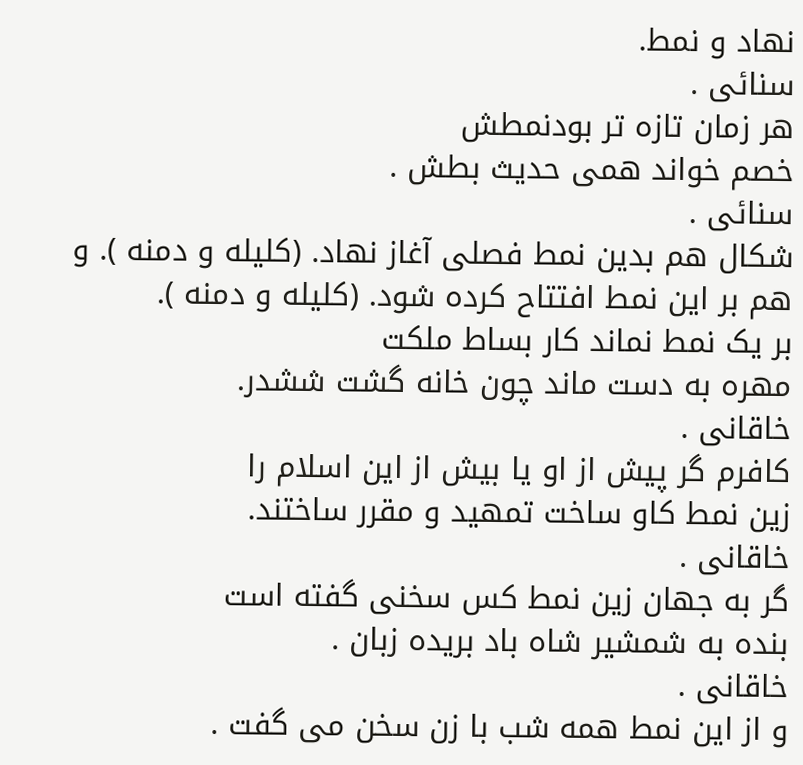نهاد و نمط.
سنائی .
هر زمان تازه تر بودنمطش
خصم خواند همی حدیث بطش .
سنائی .
شکال هم بدین نمط فصلی آغاز نهاد. (کلیله و دمنه ). و هم بر این نمط افتتاح کرده شود. (کلیله و دمنه ).
بر یک نمط نماند کار بساط ملکت
مهره به دست ماند چون خانه گشت ششدر.
خاقانی .
کافرم گر پیش از او یا بیش از این اسلام را
زین نمط کاو ساخت تمهید و مقرر ساختند.
خاقانی .
گر به جهان زین نمط کس سخنی گفته است
بنده به شمشیر شاه باد بریده زبان .
خاقانی .
و از این نمط همه شب با زن سخن می گفت .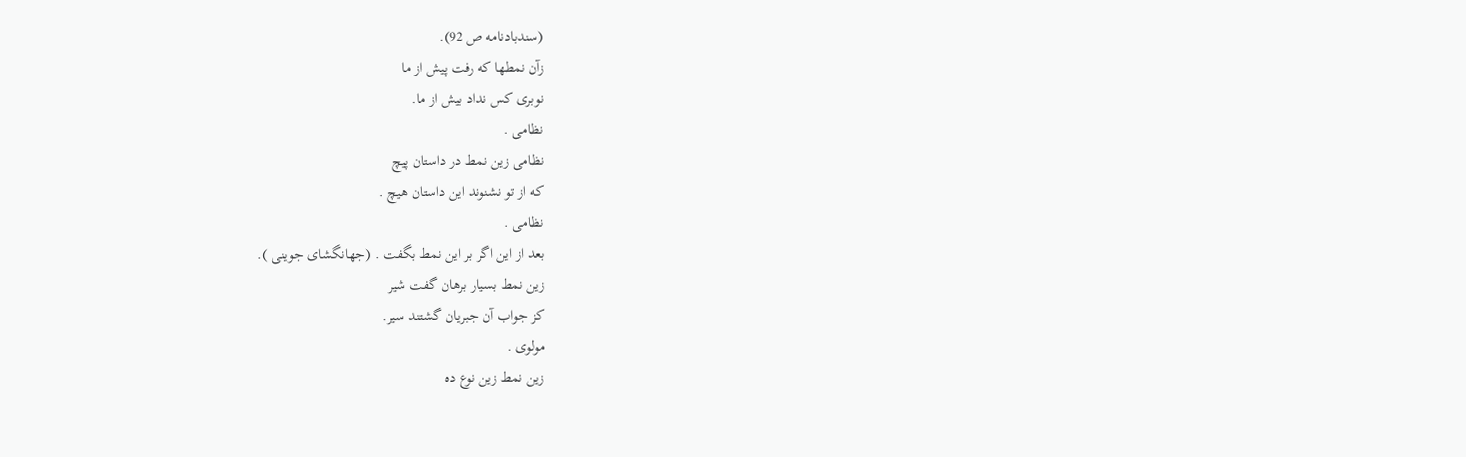(سندبادنامه ص 92).
زآن نمطها که رفت پیش از ما
نوبری کس نداد بیش از ما.
نظامی .
نظامی زین نمط در داستان پیچ
که از تو نشنوند این داستان هیچ .
نظامی .
بعد از این اگر بر این نمط بگفت . (جهانگشای جوینی ).
زین نمط بسیار برهان گفت شیر
کز جواب آن جبریان گشتند سیر.
مولوی .
زین نمط زین نوع ده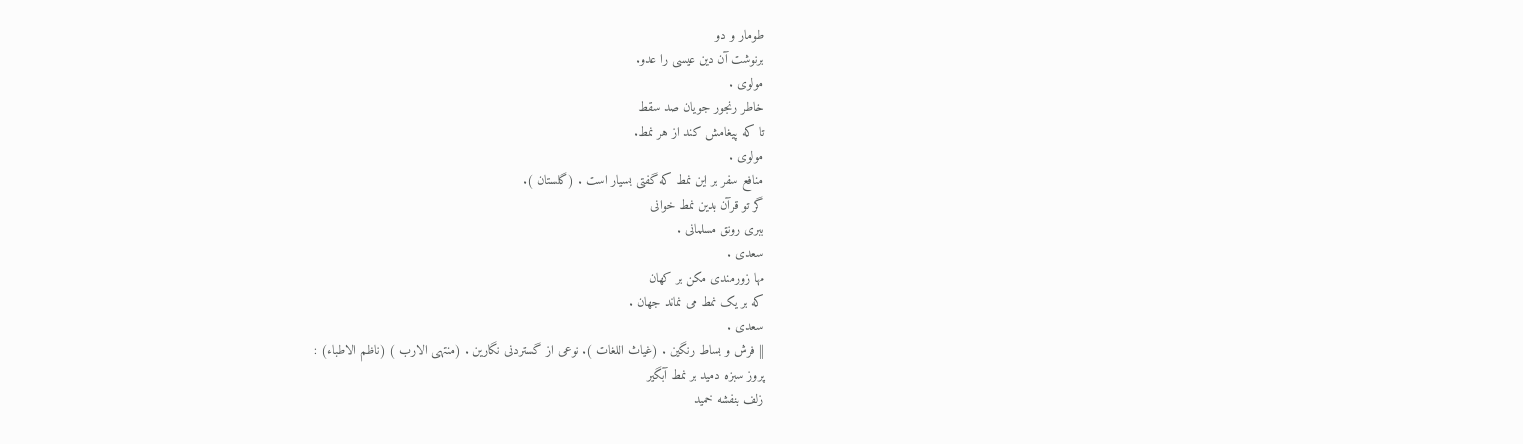طومار و دو
برنوشت آن دین عیسی را عدو.
مولوی .
خاطر رنجور جویان صد سقط
تا که پیغامش کند از هر نمط.
مولوی .
منافع سفر بر این نمط که گفتی بسیار است . (گلستان ).
گر تو قرآن بدین نمط خوانی
ببری رونق مسلمانی .
سعدی .
مها زورمندی مکن بر کهان
که بر یک نمط می نماند جهان .
سعدی .
|| فرش و بساط رنگین . (غیاث اللغات ). نوعی از گستردنی نگارین . (منتهی الارب ) (ناظم الاطباء) :
پروز سبزه دمید بر نمط آبگیر
زلف بنفشه خمید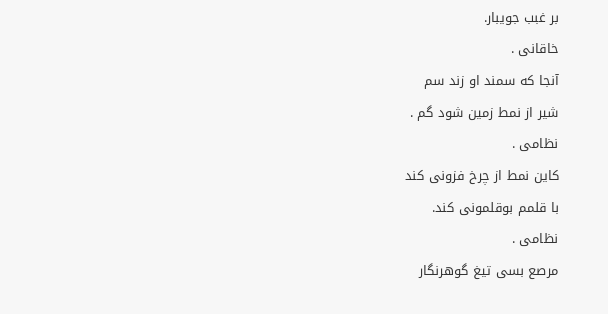بر غبب جویبار.
خاقانی .
آنجا که سمند او زند سم
شیر از نمط زمین شود گم .
نظامی .
کاین نمط از چرخ فزونی کند
با قلمم بوقلمونی کند.
نظامی .
مرصع بسی تیغ گوهرنگار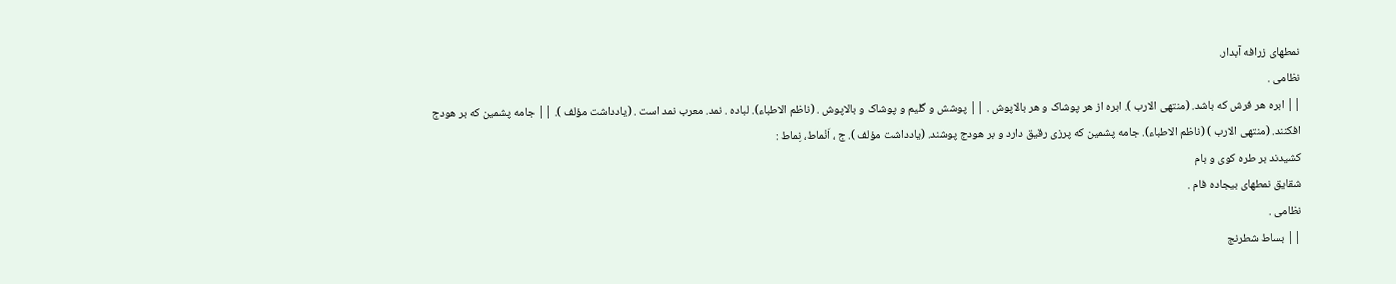نمطهای زرافه آبدار.
نظامی .
|| ابره هر فرش که باشد. (منتهی الارب ). ابره از هر پوشاک و هر بالاپوش . || پوشش و گلیم و پوشاک و بالاپوش . (ناظم الاطباء). لباده . نمد. معرب نمد است . (یادداشت مؤلف ). || جامه پشمین که بر هودج افکنند. (منتهی الارب ) (ناظم الاطباء). جامه پشمین که پرزی رقیق دارد و بر هودج پوشند. (یادداشت مؤلف ). ج ، اَنْماط، نِماط :
کشیدند بر طره کوی و بام
شقایق نمطهای بیجاده فام .
نظامی .
|| بساط شطرنج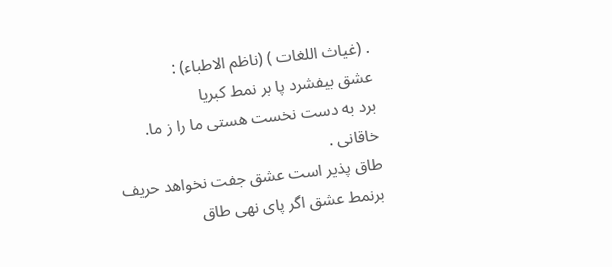. (غیاث اللغات ) (ناظم الاطباء) :
عشق بیفشرد پا بر نمط کبریا
برد به دست نخست هستی ما را ز ما.
خاقانی .
طاق پذیر است عشق جفت نخواهد حریف
برنمط عشق اگر پای نهی طاق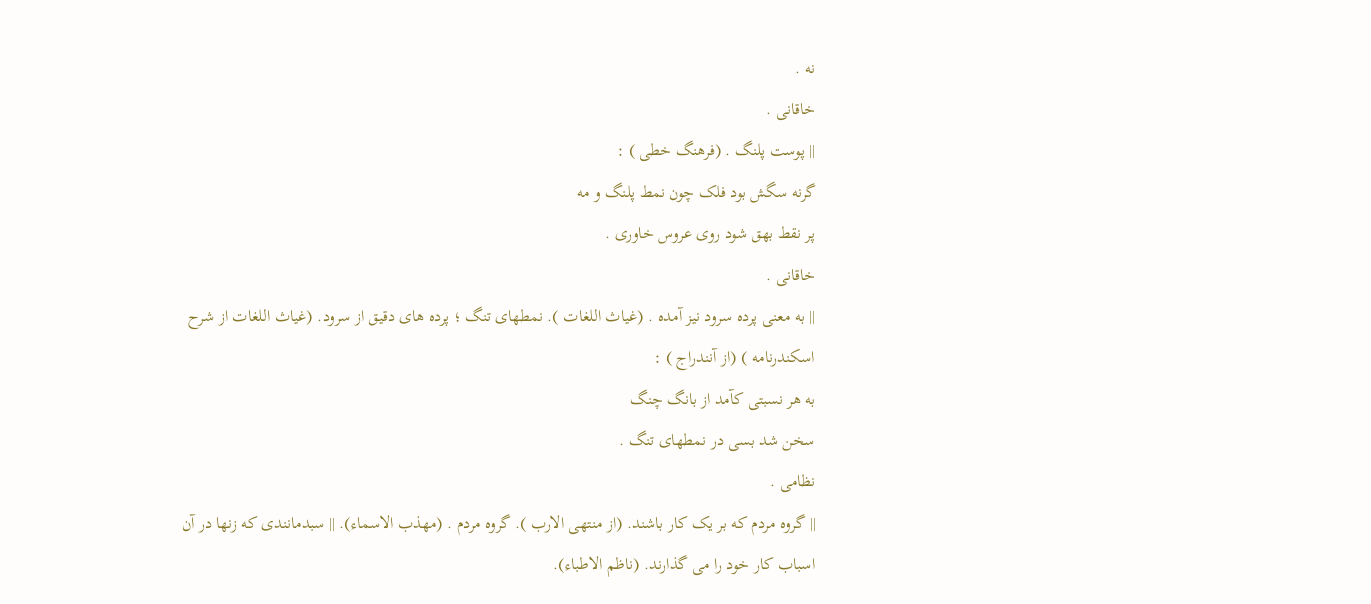نه .
خاقانی .
|| پوست پلنگ . (فرهنگ خطی ) :
گرنه سگش بود فلک چون نمط پلنگ و مه
پر نقط بهق شود روی عروس خاوری .
خاقانی .
|| به معنی پرده سرود نیز آمده . (غیاث اللغات ). نمطهای تنگ ؛ پرده های دقیق از سرود. (غیاث اللغات از شرح اسکندرنامه ) (از آنندراج ) :
به هر نسبتی کآمد از بانگ چنگ
سخن شد بسی در نمطهای تنگ .
نظامی .
|| گروه مردم که بر یک کار باشند. (از منتهی الارب ). گروه مردم . (مهذب الاسماء). || سبدمانندی که زنها در آن اسباب کار خود را می گذارند. (ناظم الاطباء).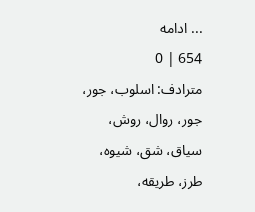... ادامه
654 | 0
مترادف: اسلوب، جور، جور، روال، روش، سياق، شق، شيوه، طرز، طريقه،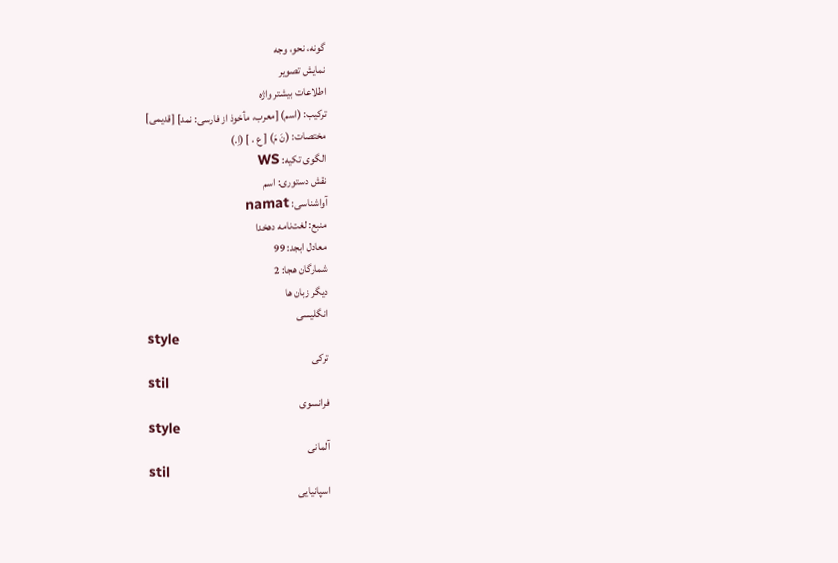گونه، نحو، وجه
نمایش تصویر
اطلاعات بیشتر واژه
ترکیب: (اسم) [معرب، مٲخوذ از فارسی: نمد] [قدیمی]
مختصات: (نَ مَ) [ ع . ] (اِ.)
الگوی تکیه: WS
نقش دستوری: اسم
آواشناسی: namat
منبع: لغت‌نامه دهخدا
معادل ابجد: 99
شمارگان هجا: 2
دیگر زبان ها
انگلیسی
style
ترکی
stil
فرانسوی
style
آلمانی
stil
اسپانیایی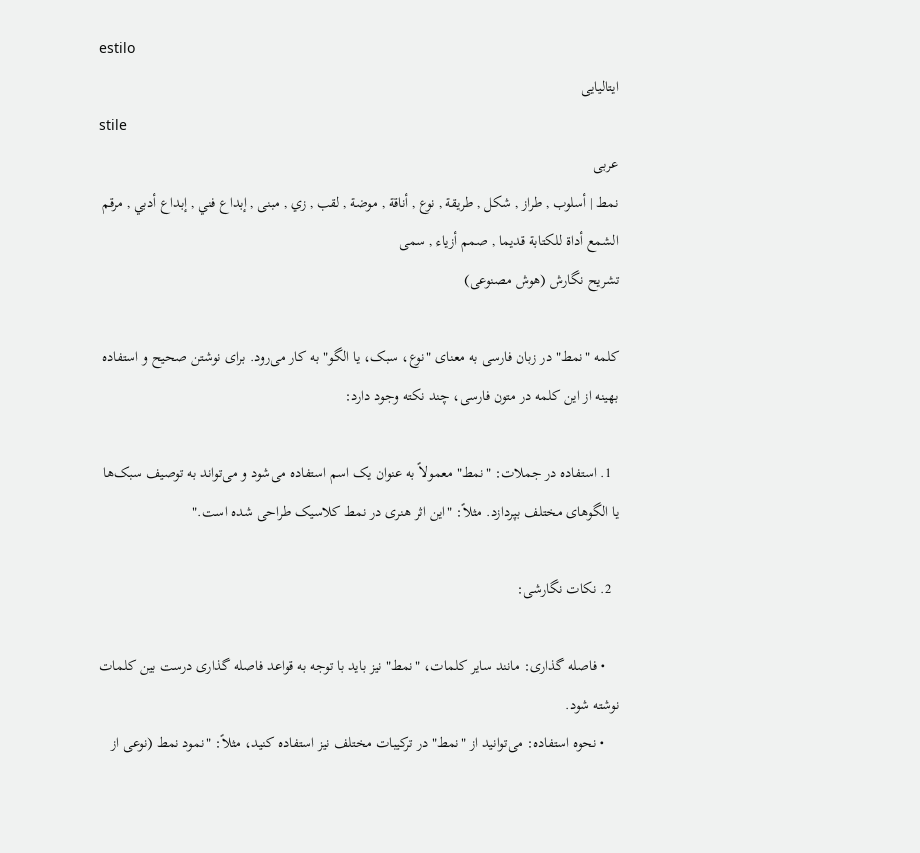estilo
ایتالیایی
stile
عربی
نمط | أسلوب , طراز , شكل , طريقة , نوع , أناقة , موضة , لقب , زي , مبنى , إبداع فني , إبداع أدبي , مرقم الشمع أداة للكتابة قديما , صمم أزياء , سمى
تشریح نگارش (هوش مصنوعی)

کلمه "نمط" در زبان فارسی به معنای "نوع، سبک، یا الگو" به کار می‌رود. برای نوشتن صحیح و استفاده بهینه از این کلمه در متون فارسی، چند نکته وجود دارد:

  1. استفاده در جملات: "نمط" معمولاً به عنوان یک اسم استفاده می‌شود و می‌تواند به توصیف سبک‌ها یا الگوهای مختلف بپردازد. مثلاً: "این اثر هنری در نمط کلاسیک طراحی شده است."

  2. نکات نگارشی:

    • فاصله گذاری: مانند سایر کلمات، "نمط" نیز باید با توجه به قواعد فاصله گذاری درست بین کلمات نوشته شود.
    • نحوه استفاده: می‌توانید از "نمط" در ترکیبات مختلف نیز استفاده کنید، مثلاً: "نمود نمط (نوعی از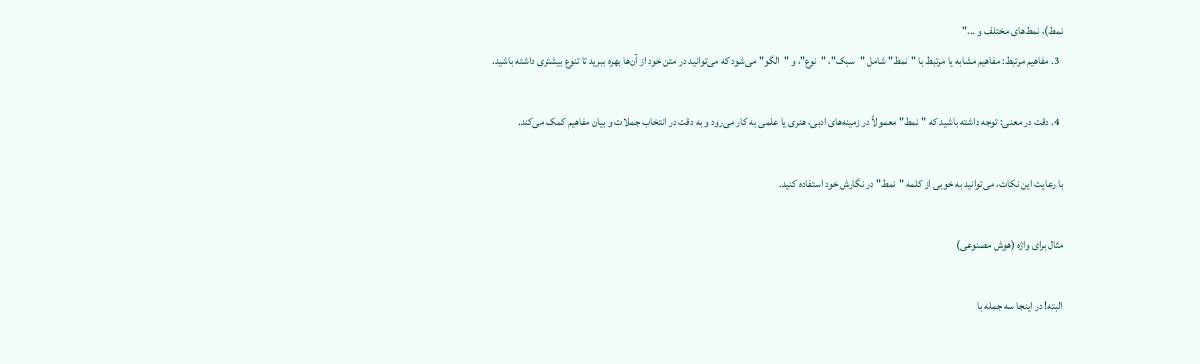نمط)، نمط‌های مختلف و ..."
  3. مفاهیم مرتبط: مفاهیم مشابه یا مرتبط با "نمط" شامل "سبک"، "نوع"، و "الگو" می‌شود که می‌توانید در متن خود از آن‌ها بهره ببرید تا تنوع بیشتری داشته باشید.

  4. دقت در معنی: توجه داشته باشید که "نمط" معمولاً در زمینه‌های ادبی، هنری یا علمی به کار می‌رود و به دقت در انتخاب جملات و بیان مفاهیم کمک می‌کند.

با رعایت این نکات، می‌توانید به خوبی از کلمه "نمط" در نگارش خود استفاده کنید.

مثال برای واژه (هوش مصنوعی)

البته! در اینجا سه جمله با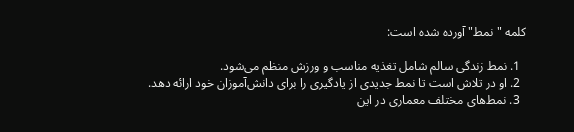کلمه "نمط" آورده شده است:

  1. نمط زندگی سالم شامل تغذیه مناسب و ورزش منظم می‌شود.
  2. او در تلاش است تا نمط جدیدی از یادگیری را برای دانش‌آموزان خود ارائه دهد.
  3. نمط‌های مختلف معماری در این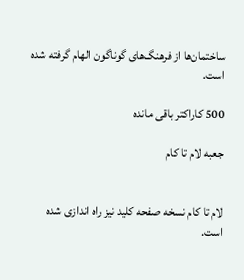ساختمان‌ها از فرهنگ‌های گوناگون الهام گرفته شده است.

500 کاراکتر باقی مانده

جعبه لام تا کام


لام تا کام نسخه صفحه کلید نیز راه اندازی شده است.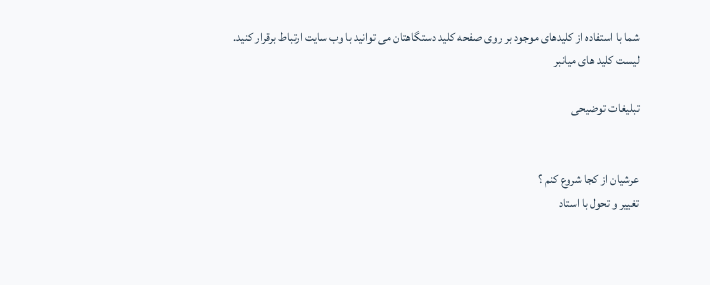شما با استفاده از کلیدهای موجود بر روی صفحه کلید دستگاهتان می توانید با وب سایت ارتباط برقرار کنید.
لیست کلید های میانبر

تبلیغات توضیحی


عرشیان از کجا شروع کنم ؟
تغییر و تحول با استاد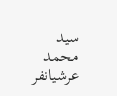سید محمد عرشیانفر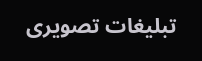تبلیغات تصویری